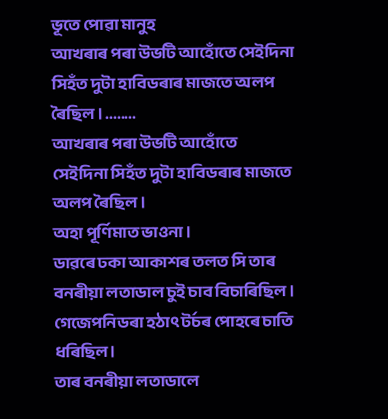ভূতে পোৱা মানুহ
আখৰাৰ পৰা উভটি আহোঁতে সেইদিনা সিহঁত দুটা হাবিডৰাৰ মাজতে অলপ ৰৈছিল । ........
আখৰাৰ পৰা উভটি আহোঁতে
সেইদিনা সিহঁত দুটা হাবিডৰাৰ মাজতে অলপ ৰৈছিল ।
অহা পূৰ্ণিমাত ভাওনা ।
ডাৱৰে ঢকা আকাশৰ তলত সি তাৰ বনৰীয়া লতাডাল চুই চাব বিচাৰিছিল ।
গেজেপনিডৰা হঠাৎ টৰ্চৰ পোহৰে চাতি ধৰিছিল।
তাৰ বনৰীয়া লতাডালে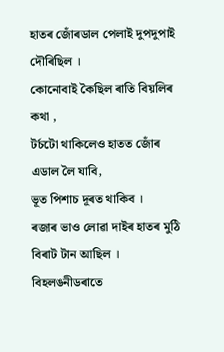হাতৰ জোঁৰডাল পেলাই দুপদুপাই দৌৰিছিল ।
কোনোবাই কৈছিল ৰাতি বিয়লিৰ কথা ,
টৰ্চটো থাকিলেও হাতত জোঁৰ এডাল লৈ যাবি,
ভূত পিশাচ দূৰত থাকিব ।
ৰজাৰ ভাও লোৱা দাইৰ হাতৰ মুঠি বিৰাট টান আছিল ।
বিহলঙনীডৰাতে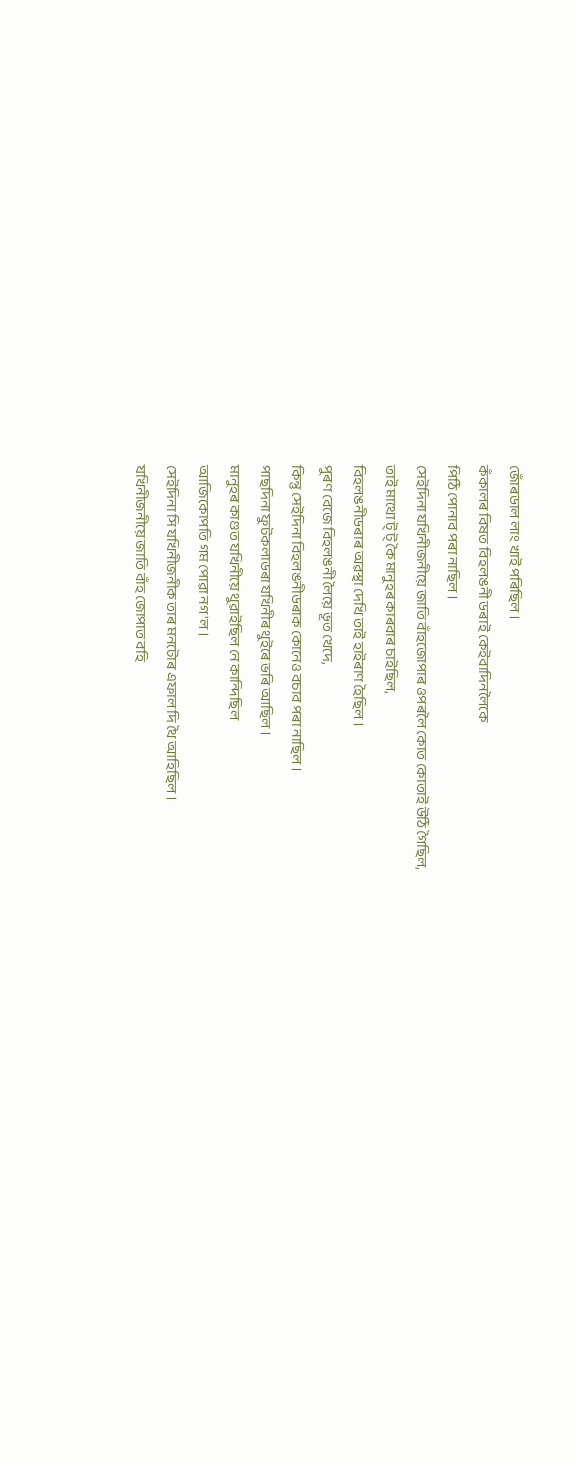জোঁৰডাল লাং খাই পৰিছিল ।
কঁকালৰ বিষত বিহলঙনী ডৰাই কেইবাদিনলৈকে
পিঠি পোনাব পৰা নাছিল ।
সেইদিনা যখিনীজনীয়ে জাতি বাঁহজোপাৰ ওপৰলৈ কোত কোতাই উঠি গৈছিল,
তাই মাথো ট্ ট্ কৈ মানুহৰ কাৰবাৰ চাইছিল,
বিহলঙনীডৰাৰ অৱস্থা দেখি তাই হাইৰাণ হৈছিল ।
পুৰণ বেজে বিহলঙনী লৈয়ে ভূত খেদে,
কিন্তু সেইদিনা বিহলঙনীডৰাক কোনেও বচাব পৰা নাছিল ।
পাছদিনা ফুটকলাডৰা যখিনীৰ থুইৰে ভৰি আছিল ।
মানুহৰ কাণ্ডত যখিনীয়ে থুৱাইছিল নে কান্দিছিল
আজিকোপতি গম পোৱা নগ'ল ।
সেইদিনা সি যখিনীজনীক তাৰ মনটোৰ এফাল দি থৈ আহিছিল ।
যখিনীজনীয়ে জাতি বাঁহ জোপাত বহি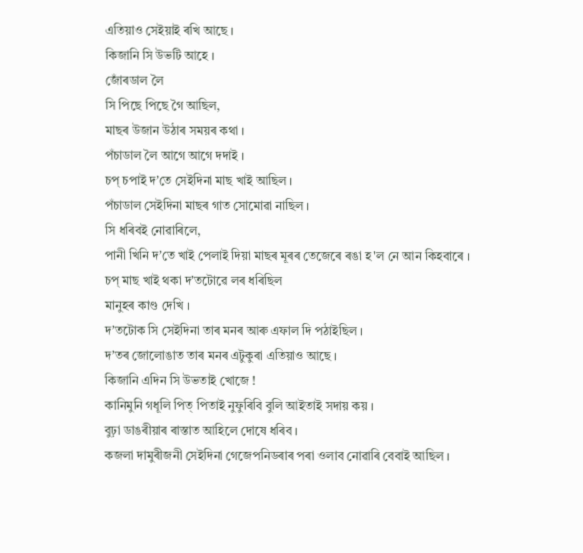এতিয়াও সেইয়াই ৰখি আছে ।
কিজানি সি উভটি আহে ।
জোঁৰডাল লৈ
সি পিছে পিছে গৈ আছিল,
মাছৰ উজান উঠাৰ সময়ৰ কথা ।
পঁচাডাল লৈ আগে আগে দদাই ।
চপ্ চপাই দʼতে সেইদিনা মাছ খাই আছিল ।
পঁচাডাল সেইদিনা মাছৰ গাত সোমোৱা নাছিল ।
সি ধৰিবই নোৱাৰিলে,
পানী খিনি দʼতে খাই পেলাই দিয়া মাছৰ মূৰৰ তেজেৰে ৰঙা হ'ল নে আন কিহবাৰে ।
চপ্ মাছ খাই থকা দʼতটোৱে লৰ ধৰিছিল
মানুহৰ কাণ্ড দেখি ।
দʼতটোক সি সেইদিনা তাৰ মনৰ আৰু এফাল দি পঠাইছিল ।
দʼতৰ জোলোঙাত তাৰ মনৰ এটুকুৰা এতিয়াও আছে ।
কিজানি এদিন সি উভতাই খোজে !
কানিমুনি গধূলি পিত্ পিতাই নুফুৰিবি বুলি আইতাই সদায় কয় ।
বুঢ়া ডাঙৰীয়াৰ ৰাস্তাত আহিলে দোষে ধৰিব ।
কজলা দামুৰীজনী সেইদিনা গেজেপনিডৰাৰ পৰা ওলাব নোৱাৰি বেবাই আছিল ।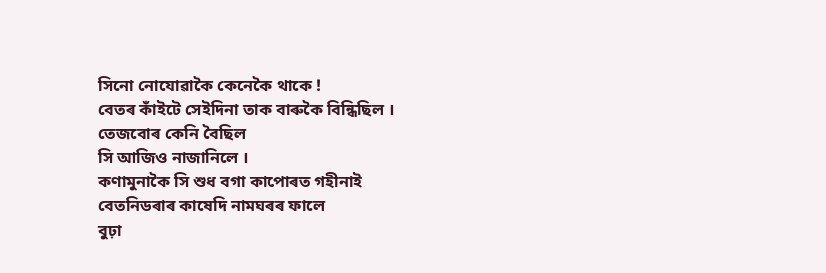সিনো নোযোৱাকৈ কেনেকৈ থাকে !
বেতৰ কাঁইটে সেইদিনা তাক বাৰুকৈ বিন্ধিছিল ।
তেজবোৰ কেনি বৈছিল
সি আজিও নাজানিলে ।
কণামুনাকৈ সি শুধ বগা কাপোৰত গহীনাই
বেতনিডৰাৰ কাষেদি নামঘৰৰ ফালে
বুঢ়া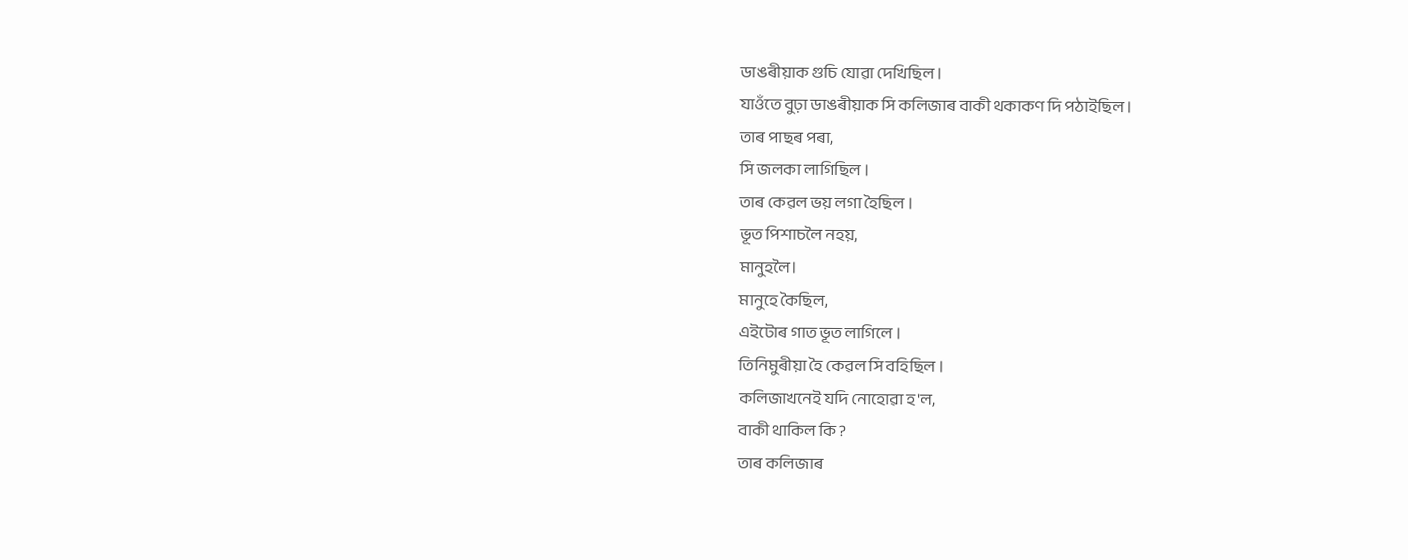ডাঙৰীয়াক গুচি যোৱা দেখিছিল ।
যাওঁতে বুঢ়া ডাঙৰীয়াক সি কলিজাৰ বাকী থকাকণ দি পঠাইছিল ।
তাৰ পাছৰ পৰা,
সি জলকা লাগিছিল ।
তাৰ কেৱল ভয় লগা হৈছিল ।
ভূত পিশাচলৈ নহয়,
মানুহলৈ।
মানুহে কৈছিল,
এইটোৰ গাত ভূত লাগিলে ।
তিনিমুৰীয়া হৈ কেৱল সি বহিছিল ।
কলিজাখনেই যদি নোহোৱা হ'ল,
বাকী থাকিল কি ?
তাৰ কলিজাৰ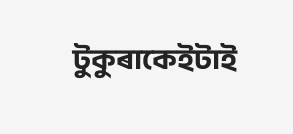টুকুৰাকেইটাই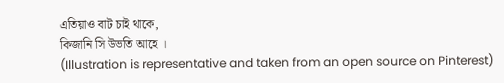এতিয়াও বাট চাই থাকে,
কিজানি সি উভতি আহে ।
(Illustration is representative and taken from an open source on Pinterest)